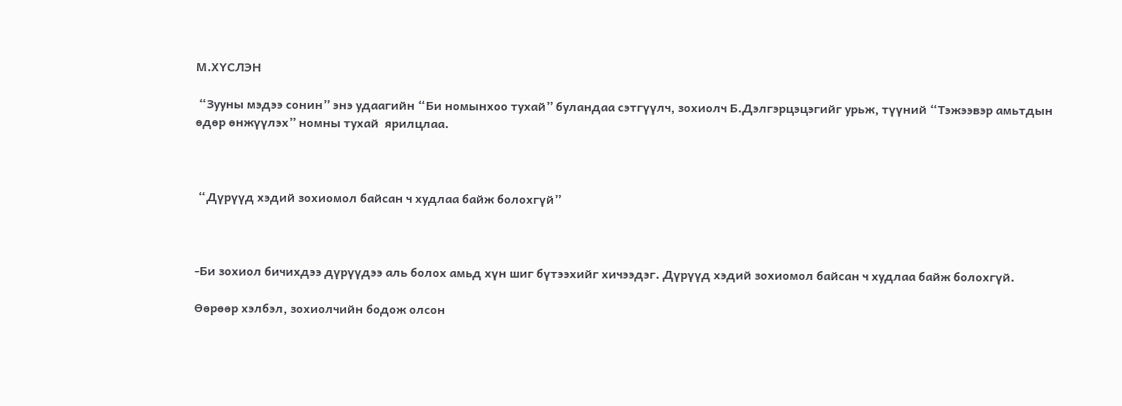М.ХҮСЛЭН

 “Зууны мэдээ сонин” энэ удаагийн “Би номынхоо тухай” буландаа сэтгүүлч, зохиолч Б.Дэлгэрцэцэгийг урьж, түүний “Тэжээвэр амьтдын өдөр өнжүүлэх” номны тухай  ярилцлаа.



 “Дүрүүд хэдий зохиомол байсан ч худлаа байж болохгүй”



-Би зохиол бичихдээ дүрүүдээ аль болох амьд хүн шиг бүтээхийг хичээдэг. Дүрүүд хэдий зохиомол байсан ч худлаа байж болохгүй.

Өөрөөр хэлбэл, зохиолчийн бодож олсон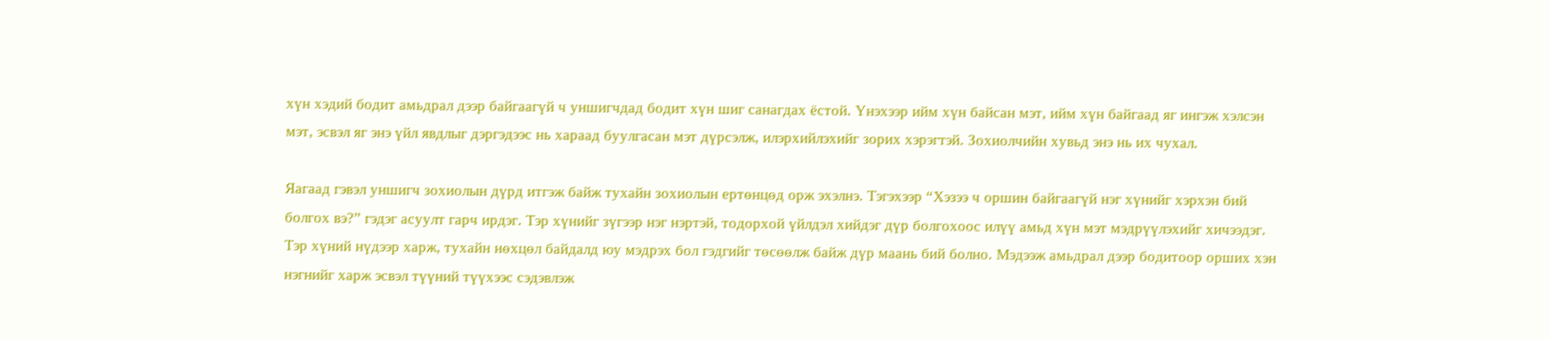хүн хэдий бодит амьдрал дээр байгаагүй ч уншигчдад бодит хүн шиг санагдах ёстой. Үнэхээр ийм хүн байсан мэт, ийм хүн байгаад яг ингэж хэлсэн мэт, эсвэл яг энэ үйл явдлыг дэргэдээс нь хараад буулгасан мэт дүрсэлж, илэрхийлэхийг зорих хэрэгтэй. Зохиолчийн хувьд энэ нь их чухал.

Яагаад гэвэл уншигч зохиолын дүрд итгэж байж тухайн зохиолын ертөнцөд орж эхэлнэ. Тэгэхээр “Хэзээ ч оршин байгаагүй нэг хүнийг хэрхэн бий болгох вэ?” гэдэг асуулт гарч ирдэг. Тэр хүнийг зүгээр нэг нэртэй, тодорхой үйлдэл хийдэг дүр болгохоос илүү амьд хүн мэт мэдрүүлэхийг хичээдэг. Тэр хүний нүдээр харж, тухайн нөхцөл байдалд юу мэдрэх бол гэдгийг төсөөлж байж дүр маань бий болно. Мэдээж амьдрал дээр бодитоор орших хэн нэгнийг харж эсвэл түүний түүхээс сэдэвлэж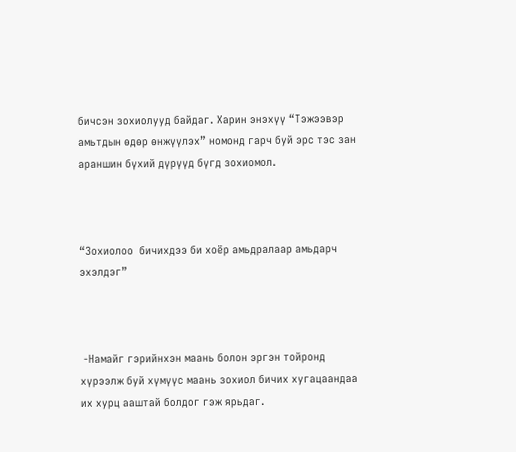бичсэн зохиолууд байдаг. Харин энэхүү “Тэжээвэр амьтдын өдөр өнжүүлэх” номонд гарч буй эрс тэс зан араншин бүхий дүрүүд бүгд зохиомол.



“Зохиолоо  бичихдээ би хоёр амьдралаар амьдарч эхэлдэг”



 -Намайг гэрийнхэн маань болон эргэн тойронд хүрээлж буй хүмүүс маань зохиол бичих хугацаандаа их хурц ааштай болдог гэж ярьдаг.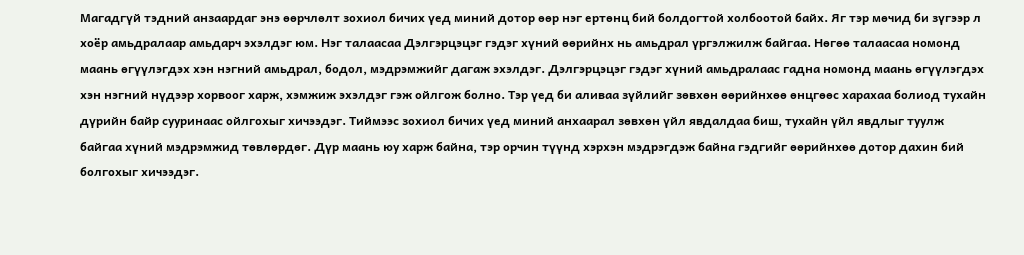Магадгүй тэдний анзаардаг энэ өөрчлөлт зохиол бичих үед миний дотор өөр нэг ертөнц бий болдогтой холбоотой байх. Яг тэр мөчид би зүгээр л хоёр амьдралаар амьдарч эхэлдэг юм. Нэг талаасаа Дэлгэрцэцэг гэдэг хүний өөрийнх нь амьдрал үргэлжилж байгаа. Нөгөө талаасаа номонд маань өгүүлэгдэх хэн нэгний амьдрал, бодол, мэдрэмжийг дагаж эхэлдэг. Дэлгэрцэцэг гэдэг хүний амьдралаас гадна номонд маань өгүүлэгдэх хэн нэгний нүдээр хорвоог харж, хэмжиж эхэлдэг гэж ойлгож болно. Тэр үед би аливаа зүйлийг зөвхөн өөрийнхөө өнцгөөс харахаа болиод тухайн дүрийн байр сууринаас ойлгохыг хичээдэг. Тиймээс зохиол бичих үед миний анхаарал зөвхөн үйл явдалдаа биш, тухайн үйл явдлыг туулж байгаа хүний мэдрэмжид төвлөрдөг. Дүр маань юу харж байна, тэр орчин түүнд хэрхэн мэдрэгдэж байна гэдгийг өөрийнхөө дотор дахин бий болгохыг хичээдэг.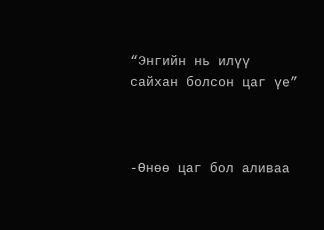“Энгийн нь илүү сайхан болсон цаг үе”



-Өнөө цаг бол аливаа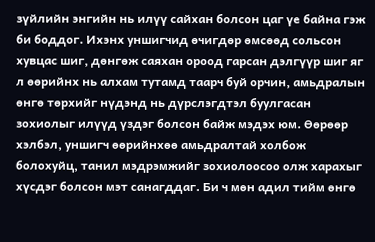зүйлийн энгийн нь илүү сайхан болсон цаг үе байна гэж би боддог. Ихэнх уншигчид өчигдөр өмсөөд сольсон хувцас шиг, дөнгөж саяхан ороод гарсан дэлгүүр шиг яг л өөрийнх нь алхам тутамд таарч буй орчин, амьдралын өнгө төрхийг нүдэнд нь дүрслэгдтэл буулгасан зохиолыг илүүд үздэг болсон байж мэдэх юм. Өөрөөр хэлбэл, уншигч өөрийнхөө амьдралтай холбож болохуйц, танил мэдрэмжийг зохиолоосоо олж харахыг хүсдэг болсон мэт санагддаг. Би ч мөн адил тийм өнгө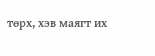төрх, хэв маягт их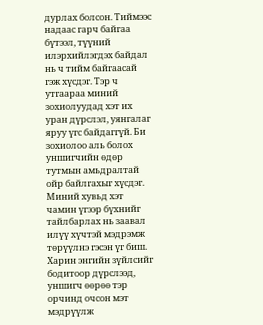дурлах болсон. Тиймээс надаас гарч байгаа бүтээл, түүний илэрхийлэгдэх байдал нь ч тийм байгаасай гэж хүсдэг. Тэр ч утгаараа миний зохиолуудад хэт их уран дүрслэл, уянгалаг яруу үгс байдаггүй. Би зохиолоо аль болох уншигчийн өдөр тутмын амьдралтай ойр байлгахыг хүсдэг. Миний хувьд хэт чамин үгээр бүхнийг тайлбарлах нь заавал илүү хүчтэй мэдрэмж төрүүлнэ гэсэн үг биш. Харин энгийн зүйлсийг бодитоор дүрслээд, уншигч өөрөө тэр орчинд очсон мэт мэдрүүлж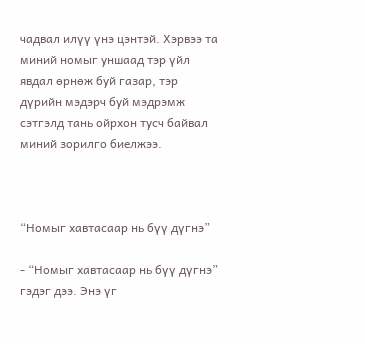чадвал илүү үнэ цэнтэй. Хэрвээ та миний номыг уншаад тэр үйл явдал өрнөж буй газар, тэр дүрийн мэдэрч буй мэдрэмж сэтгэлд тань ойрхон тусч байвал миний зорилго биелжээ.



“Номыг хавтасаар нь бүү дүгнэ”

- “Номыг хавтасаар нь бүү дүгнэ” гэдэг дээ. Энэ үг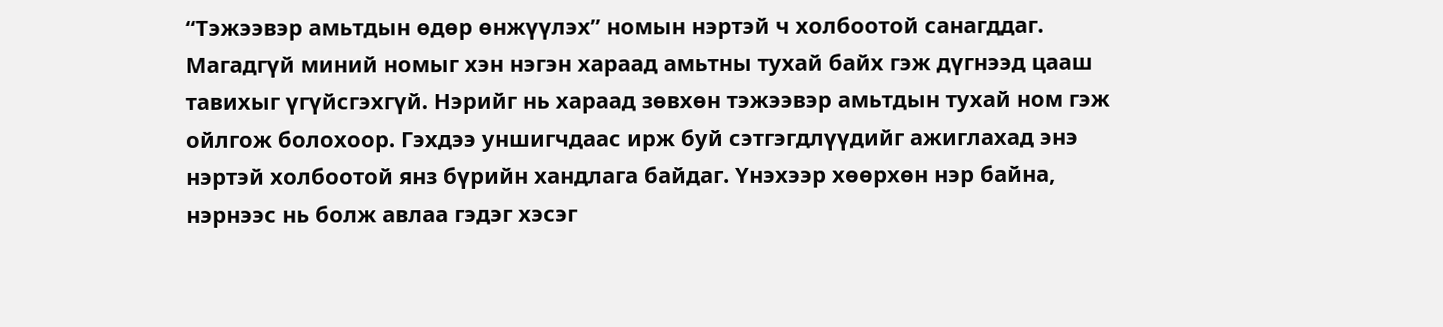“Тэжээвэр амьтдын өдөр өнжүүлэх” номын нэртэй ч холбоотой санагддаг. Магадгүй миний номыг хэн нэгэн хараад амьтны тухай байх гэж дүгнээд цааш тавихыг үгүйсгэхгүй. Нэрийг нь хараад зөвхөн тэжээвэр амьтдын тухай ном гэж ойлгож болохоор. Гэхдээ уншигчдаас ирж буй сэтгэгдлүүдийг ажиглахад энэ нэртэй холбоотой янз бүрийн хандлага байдаг. Үнэхээр хөөрхөн нэр байна, нэрнээс нь болж авлаа гэдэг хэсэг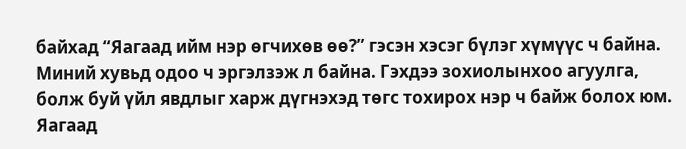байхад “Яагаад ийм нэр өгчихөв өө?” гэсэн хэсэг бүлэг хүмүүс ч байна. Миний хувьд одоо ч эргэлзэж л байна. Гэхдээ зохиолынхоо агуулга, болж буй үйл явдлыг харж дүгнэхэд төгс тохирох нэр ч байж болох юм. Яагаад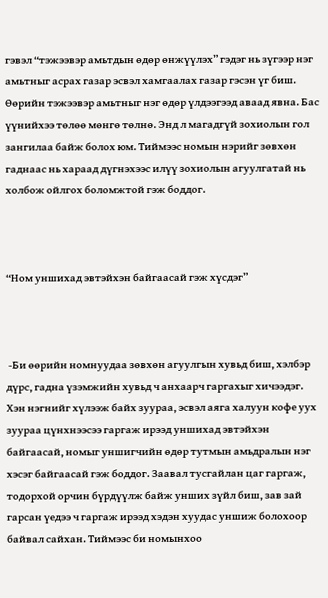гэвэл “тэжээвэр амьтдын өдөр өнжүүлэх” гэдэг нь зүгээр нэг амьтныг асрах газар эсвэл хамгаалах газар гэсэн үг биш. Өөрийн тэжээвэр амьтныг нэг өдөр үлдээгээд аваад явна. Бас үүнийхээ төлөө мөнгө төлнө. Энд л магадгүй зохиолын гол зангилаа байж болох юм. Тиймээс номын нэрийг зөвхөн гаднаас нь хараад дүгнэхээс илүү зохиолын агуулгатай нь холбож ойлгох боломжтой гэж боддог.



“Ном уншихад эвтэйхэн байгаасай гэж хүсдэг”



 -Би өөрийн номнуудаа зөвхөн агуулгын хувьд биш, хэлбэр дүрс, гадна үзэмжийн хувьд ч анхаарч гаргахыг хичээдэг. Хэн нэгнийг хүлээж байх зуураа, эсвэл аяга халуун кофе уух зуураа цүнхнээсээ гаргаж ирээд уншихад эвтэйхэн байгаасай, номыг уншигчийн өдөр тутмын амьдралын нэг хэсэг байгаасай гэж боддог. Заавал тусгайлан цаг гаргаж, тодорхой орчин бүрдүүлж байж унших зүйл биш, зав зай гарсан үедээ ч гаргаж ирээд хэдэн хуудас уншиж болохоор байвал сайхан. Тиймээс би номынхоо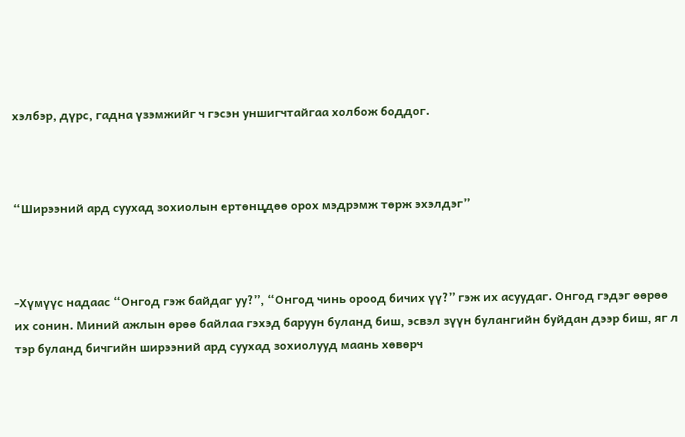хэлбэр, дүрс, гадна үзэмжийг ч гэсэн уншигчтайгаа холбож боддог.



“Ширээний ард суухад зохиолын ертөнцдөө орох мэдрэмж төрж эхэлдэг”



-Хүмүүс надаас “Онгод гэж байдаг уу?”, “Онгод чинь ороод бичих үү?” гэж их асуудаг. Онгод гэдэг өөрөө их сонин. Миний ажлын өрөө байлаа гэхэд баруун буланд биш, эсвэл зүүн булангийн буйдан дээр биш, яг л тэр буланд бичгийн ширээний ард суухад зохиолууд маань хөвөрч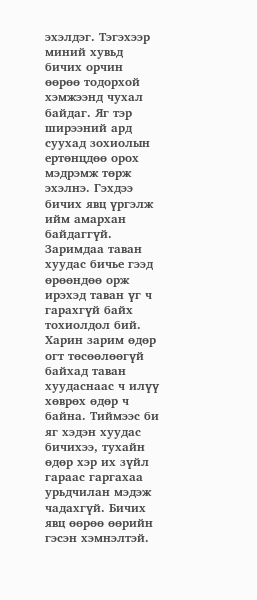эхэлдэг. Тэгэхээр миний хувьд бичих орчин өөрөө тодорхой хэмжээнд чухал байдаг. Яг тэр ширээний ард суухад зохиолын ертөнцдөө орох мэдрэмж төрж эхэлнэ. Гэхдээ бичих явц үргэлж ийм амархан байдаггүй. Заримдаа таван хуудас бичье гээд өрөөндөө орж ирэхэд таван үг ч гарахгүй байх тохиолдол бий. Харин зарим өдөр огт төсөөлөөгүй байхад таван хуудаснаас ч илүү хөврөх өдөр ч байна. Тиймээс би яг хэдэн хуудас бичихээ, тухайн өдөр хэр их зүйл гараас гаргахаа  урьдчилан мэдэж чадахгүй. Бичих явц өөрөө өөрийн гэсэн хэмнэлтэй.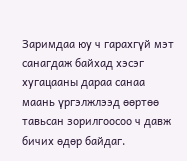Заримдаа юу ч гарахгүй мэт санагдаж байхад хэсэг хугацааны дараа санаа маань үргэлжлээд өөртөө тавьсан зорилгоосоо ч давж бичих өдөр байдаг.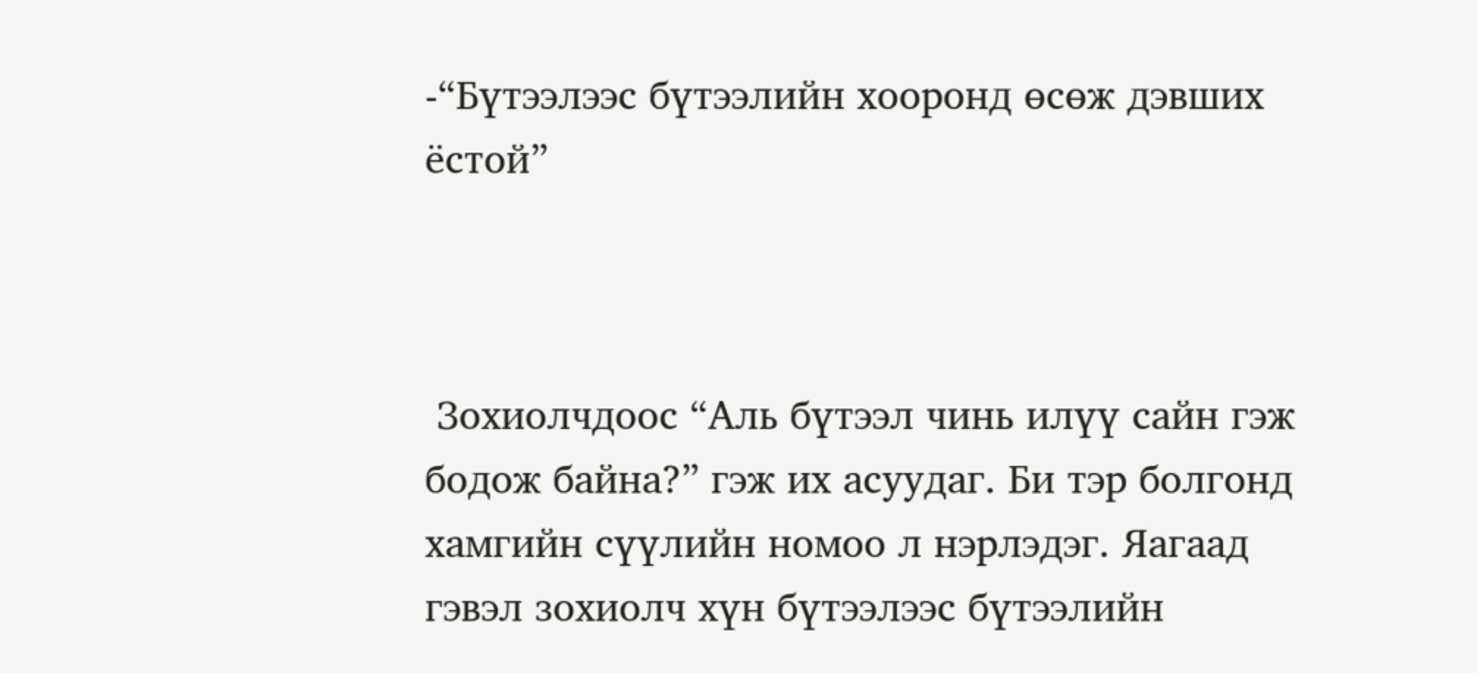-“Бүтээлээс бүтээлийн хооронд өсөж дэвших ёстой”



 Зохиолчдоос “Аль бүтээл чинь илүү сайн гэж бодож байна?” гэж их асуудаг. Би тэр болгонд хамгийн сүүлийн номоо л нэрлэдэг. Яагаад гэвэл зохиолч хүн бүтээлээс бүтээлийн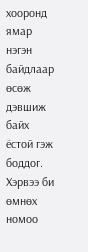хооронд ямар нэгэн байдлаар өсөж дэвшиж байх ёстой гэж боддог. Хэрвээ би өмнөх номоо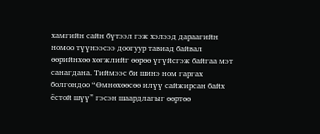хамгийн сайн бүтээл гэж хэлээд дараагийн номоо түүнээсээ доогуур тавиад байвал өөрийнхөө хөгжлийг өөрөө үгүйсгэж байгаа мэт санагдана. Тиймээс би шинэ ном гаргах болгондоо “Өмнөхөөсөө илүү сайжирсан байх ёстой шүү” гэсэн шаардлагыг өөртөө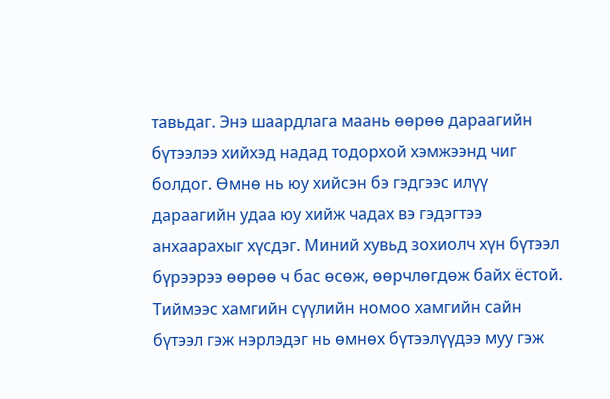тавьдаг. Энэ шаардлага маань өөрөө дараагийн бүтээлээ хийхэд надад тодорхой хэмжээнд чиг болдог. Өмнө нь юу хийсэн бэ гэдгээс илүү дараагийн удаа юу хийж чадах вэ гэдэгтээ анхаарахыг хүсдэг. Миний хувьд зохиолч хүн бүтээл бүрээрээ өөрөө ч бас өсөж, өөрчлөгдөж байх ёстой. Тиймээс хамгийн сүүлийн номоо хамгийн сайн бүтээл гэж нэрлэдэг нь өмнөх бүтээлүүдээ муу гэж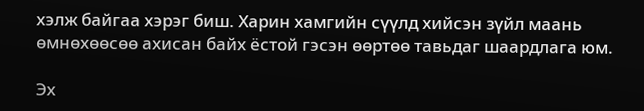хэлж байгаа хэрэг биш. Харин хамгийн сүүлд хийсэн зүйл маань өмнөхөөсөө ахисан байх ёстой гэсэн өөртөө тавьдаг шаардлага юм.

Эх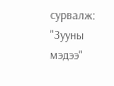сурвалж: "Зууны мэдээ"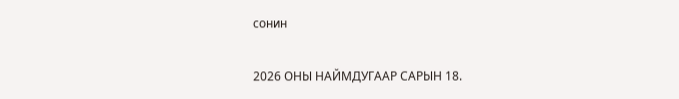сонин

2026 ОНЫ НАЙМДУГААР САРЫН 18.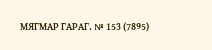МЯГМАР ГАРАГ. № 153 (7895)